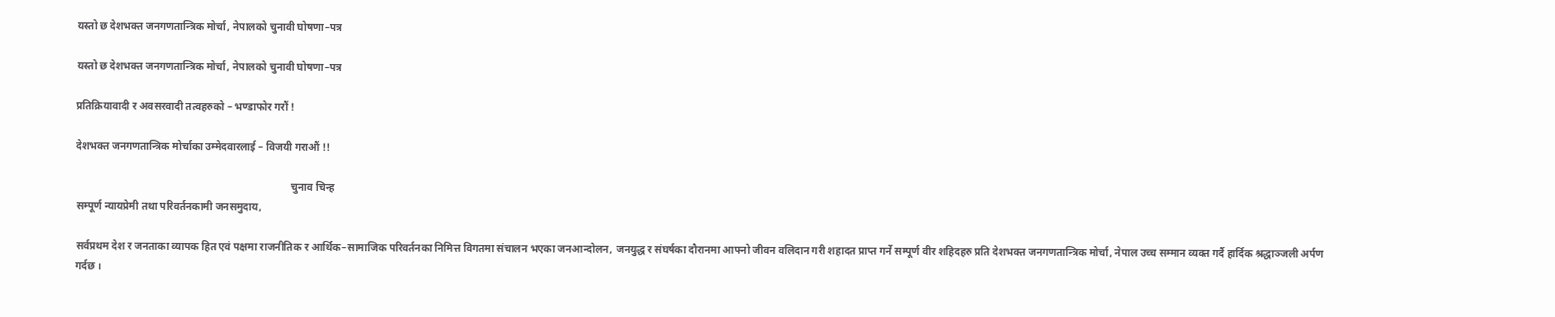यस्तो छ देशभक्त जनगणतान्त्रिक मोर्चा, नेपालको चुनावी घोषणा–पत्र

यस्तो छ देशभक्त जनगणतान्त्रिक मोर्चा, नेपालको चुनावी घोषणा–पत्र

प्रतिक्रियावादी र अवसरवादी तत्वहरुको – भण्डाफोर गरौं !

देशभक्त जनगणतान्त्रिक मोर्चाका उम्मेदवारलाई – विजयी गराऔं !!

                                                                                   चुनाव चिन्ह
सम्पूर्ण न्यायप्रेमी तथा परिवर्तनकामी जनसमुदाय,

सर्वप्रथम देश र जनताका व्यापक हित एवं पक्षमा राजनीतिक र आर्थिक–सामाजिक परिवर्तनका निमित्त विगतमा संचालन भएका जनआन्दोलन, जनयुद्ध र संघर्षका दौरानमा आफ्नो जीवन वलिदान गरी शहादत प्राप्त गर्ने सम्पूर्ण वीर शहिदहरु प्रति देशभक्त जनगणतान्त्रिक मोर्चा, नेपाल उच्च सम्मान व्यक्त गर्दै हार्दिक श्रद्धाञ्जली अर्पण गर्दछ ।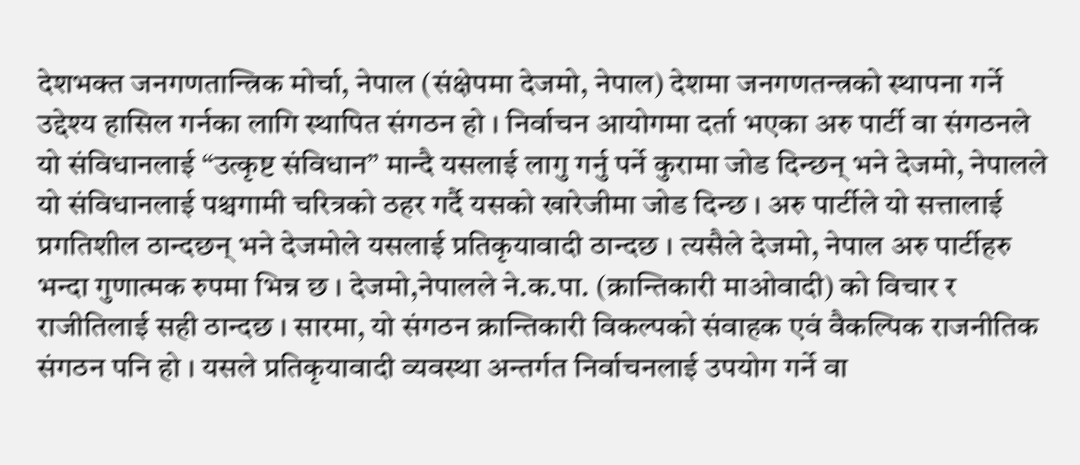देशभक्त जनगणतान्त्रिक मोर्चा, नेपाल (संक्षेपमा देजमो, नेपाल) देशमा जनगणतन्त्रको स्थापना गर्ने उद्देश्य हासिल गर्नका लागि स्थापित संगठन हो । निर्वाचन आयोगमा दर्ता भएका अरु पार्टी वा संगठनले यो संविधानलाई “उत्कृष्ट संविधान” मान्दै यसलाई लागु गर्नु पर्ने कुरामा जोड दिन्छन् भने देजमो, नेपालले यो संविधानलाई पश्चगामी चरित्रको ठहर गर्दै यसको खारेजीमा जोड दिन्छ । अरु पार्टीले यो सत्तालाई प्रगतिशील ठान्दछन् भने देजमोले यसलाई प्रतिकृयावादी ठान्दछ । त्यसैले देजमो, नेपाल अरु पार्टीहरु भन्दा गुणात्मक रुपमा भिन्न छ । देजमो,नेपालले ने.क.पा. (क्रान्तिकारी माओवादी) को विचार र राजीतिलाई सही ठान्दछ । सारमा, यो संगठन क्रान्तिकारी विकल्पको संवाहक एवं वैकल्पिक राजनीतिक संगठन पनि हो । यसले प्रतिकृयावादी व्यवस्था अन्तर्गत निर्वाचनलाई उपयोग गर्ने वा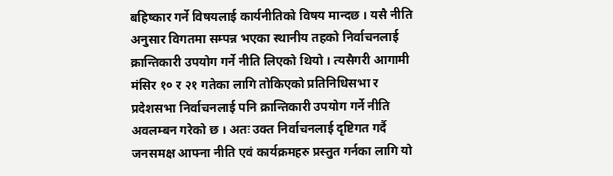बहिष्कार गर्ने विषयलाई कार्यनीतिको विषय मान्दछ । यसै नीति अनुसार विगतमा सम्पन्न भएका स्थानीय तहको निर्वाचनलाई क्रान्तिकारी उपयोग गर्ने नीति लिएको थियो । त्यसैगरी आगामी मंसिर १० र २१ गतेका लागि तोकिएको प्रतिनिधिसभा र प्रदेशसभा निर्वाचनलाई पनि क्रान्तिकारी उपयोग गर्ने नीति अवलम्बन गरेको छ । अतः उक्त निर्वाचनलाई दृष्टिगत गर्दै जनसमक्ष आफ्ना नीति एवं कार्यक्रमहरु प्रस्तुत गर्नका लागि यो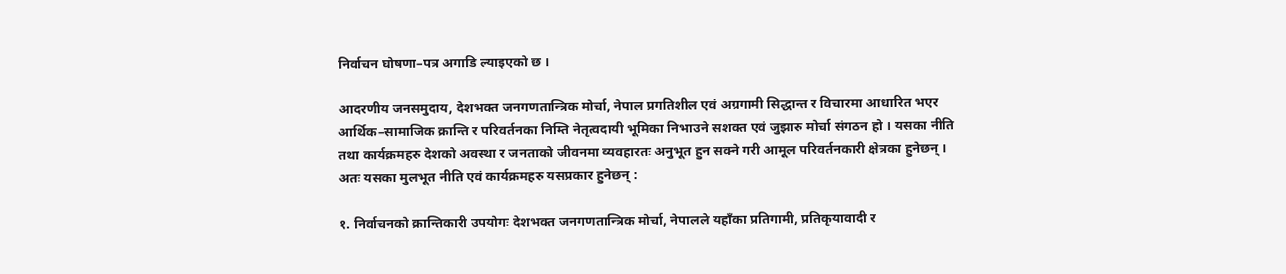निर्वाचन घोषणा–पत्र अगाडि ल्याइएको छ ।

आदरणीय जनसमुदाय, देशभक्त जनगणतान्त्रिक मोर्चा, नेपाल प्रगतिशील एवं अग्रगामी सिद्धान्त र विचारमा आधारित भएर आर्थिक–सामाजिक क्रान्ति र परिवर्तनका निम्ति नेतृत्वदायी भूमिका निभाउने सशक्त एवं जुझारु मोर्चा संगठन हो । यसका नीति तथा कार्यक्रमहरु देशको अवस्था र जनताको जीवनमा व्यवहारतः अनुभूत हुन सक्ने गरी आमूल परिवर्तनकारी क्षेत्रका हुनेछन् । अतः यसका मुलभूत नीति एवं कार्यक्रमहरु यसप्रकार हुनेछन् :

१. निर्वाचनको क्रान्तिकारी उपयोगः देशभक्त जनगणतान्त्रिक मोर्चा, नेपालले यहाँका प्रतिगामी, प्रतिकृयावादी र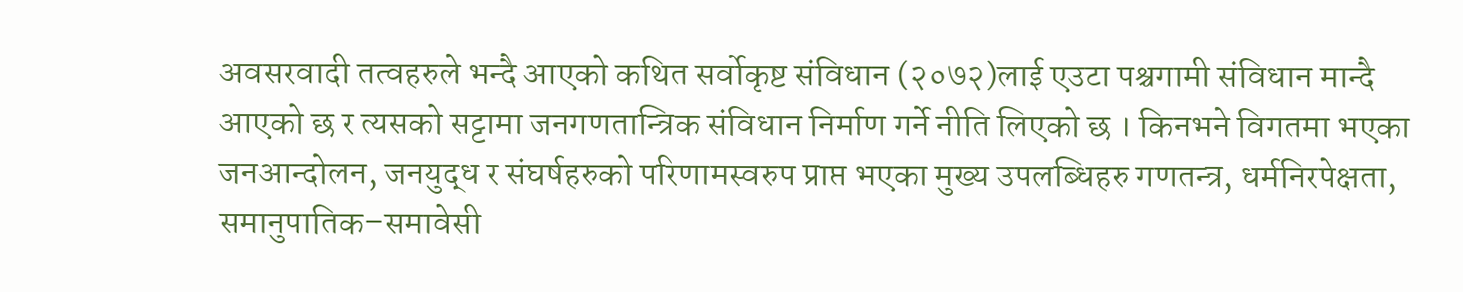अवसरवादी तत्वहरुले भन्दै आएको कथित सर्वोकृष्ट संविधान (२०७२)लाई एउटा पश्चगामी संविधान मान्दै आएको छ र त्यसको सट्टामा जनगणतान्त्रिक संविधान निर्माण गर्ने नीति लिएको छ । किनभने विगतमा भएका जनआन्दोलन, जनयुद्ध र संघर्षहरुको परिणामस्वरुप प्राप्त भएका मुख्य उपलब्धिहरु गणतन्त्र, धर्मनिरपेक्षता, समानुपातिक–समावेसी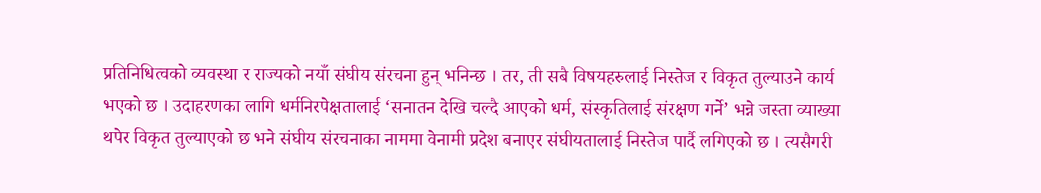प्रतिनिधित्वको व्यवस्था र राज्यको नयाँ संघीय संरचना हुन् भनिन्छ । तर, ती सबै विषयहरुलाई निस्तेज र विकृत तुल्याउने कार्य भएको छ । उदाहरणका लागि धर्मनिरपेक्षतालाई ‘सनातन देखि चल्दै आएको धर्म, संस्कृतिलाई संरक्षण गर्ने’ भन्ने जस्ता व्याख्या थपेर विकृत तुल्याएको छ भने संघीय संरचनाका नाममा वेनामी प्रदेश बनाएर संघीयतालाई निस्तेज पार्दै लगिएको छ । त्यसैगरी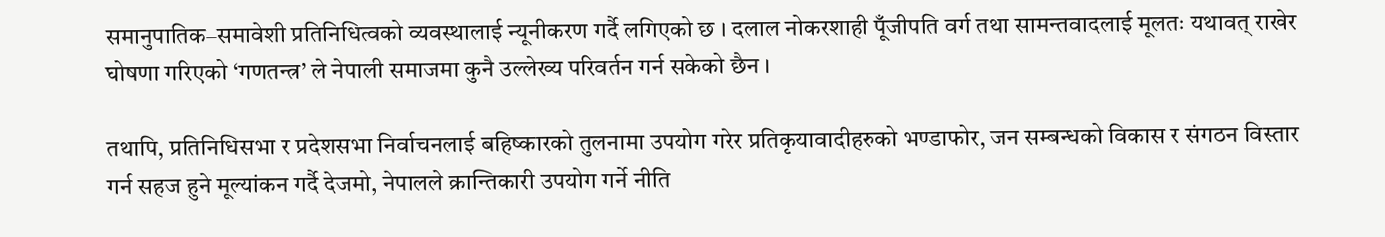समानुपातिक–समावेशी प्रतिनिधित्वको व्यवस्थालाई न्यूनीकरण गर्दै लगिएको छ । दलाल नोकरशाही पूँजीपति वर्ग तथा सामन्तवादलाई मूलतः यथावत् राखेर घोषणा गरिएको ‘गणतन्त्र’ ले नेपाली समाजमा कुनै उल्लेख्य परिवर्तन गर्न सकेको छैन ।

तथापि, प्रतिनिधिसभा र प्रदेशसभा निर्वाचनलाई बहिष्कारको तुलनामा उपयोग गरेर प्रतिकृयावादीहरुको भण्डाफोर, जन सम्बन्धको विकास र संगठन विस्तार गर्न सहज हुने मूल्यांकन गर्दै देजमो, नेपालले क्रान्तिकारी उपयोग गर्ने नीति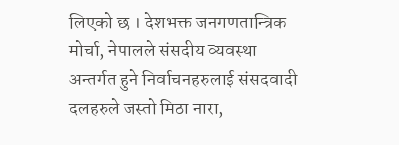लिएको छ । देशभक्त जनगणतान्त्रिक मोर्चा, नेपालले संसदीय व्यवस्था अन्तर्गत हुने निर्वाचनहरुलाई संसदवादी दलहरुले जस्तो मिठा नारा,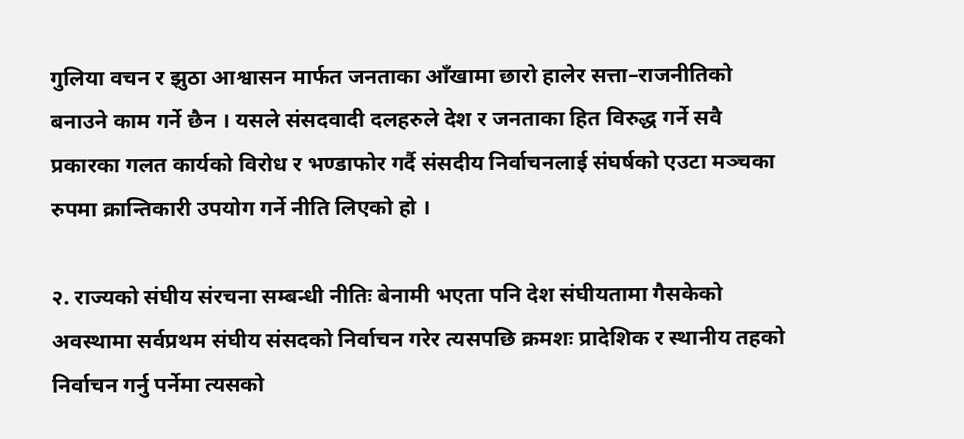गुलिया वचन र झुठा आश्वासन मार्फत जनताका आँखामा छारो हालेर सत्ता–राजनीतिको बनाउने काम गर्ने छैन । यसले संसदवादी दलहरुले देश र जनताका हित विरुद्ध गर्ने सवै प्रकारका गलत कार्यको विरोध र भण्डाफोर गर्दै संसदीय निर्वाचनलाई संघर्षको एउटा मञ्चका रुपमा क्रान्तिकारी उपयोग गर्ने नीति लिएको हो ।

२. राज्यको संघीय संरचना सम्बन्धी नीतिः बेनामी भएता पनि देश संघीयतामा गैसकेको अवस्थामा सर्वप्रथम संघीय संसदको निर्वाचन गरेर त्यसपछि क्रमशः प्रादेशिक र स्थानीय तहको निर्वाचन गर्नु पर्नेमा त्यसको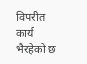विपरीत कार्य भैरहेको छ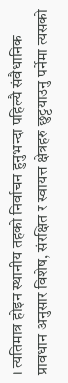। त्यतिमात्र होइन स्थानीय तहको निर्वाचन हुनुभन्दा पहिल्यै संवैधानिक प्रावधान अनुसार विशेष, संरक्षित र स्वायत्त क्षेत्रहरु छुट्टयाउनु पर्नेमा त्यसको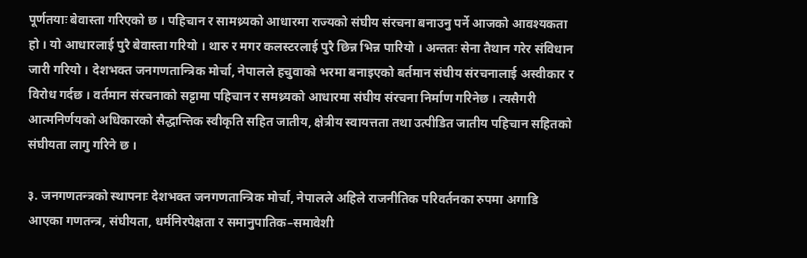पूर्णतयाः बेवास्ता गरिएको छ । पहिचान र सामथ्र्यको आधारमा राज्यको संघीय संरचना बनाउनु पर्ने आजको आवश्यकता हो । यो आधारलाई पुरै बेवास्ता गरियो । थारु र मगर कलस्टरलाई पुरै छिन्न भिन्न पारियो । अन्ततः सेना तैथान गरेर संविधान जारी गरियो । देशभक्त जनगणतान्त्रिक मोर्चा, नेपालले हचुवाको भरमा बनाइएको बर्तमान संघीय संरचनालाई अस्वीकार र विरोध गर्दछ । वर्तमान संरचनाको सट्टामा पहिचान र समथ्र्यको आधारमा संघीय संरचना निर्माण गरिनेछ । त्यसैगरी आत्मनिर्णयको अधिकारको सैद्धान्तिक स्वीकृति सहित जातीय, क्षेत्रीय स्वायत्तता तथा उत्पीडित जातीय पहिचान सहितको संघीयता लागु गरिने छ ।

३. जनगणतन्त्रको स्थापनाः देशभक्त जनगणतान्त्रिक मोर्चा, नेपालले अहिले राजनीतिक परिवर्तनका रुपमा अगाडि आएका गणतन्त्र, संघीयता, धर्मनिरपेक्षता र समानुपातिक–समावेशी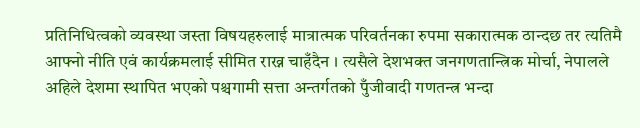प्रतिनिधित्वको व्यवस्था जस्ता विषयहरुलाई मात्रात्मक परिवर्तनका रुपमा सकारात्मक ठान्दछ तर त्यतिमै आफ्नो नीति एवं कार्यक्रमलाई सीमित राख्न चाहँदैन । त्यसैले देशभक्त जनगणतान्त्रिक मोर्चा, नेपालले अहिले देशमा स्थापित भएको पश्चगामी सत्ता अन्तर्गतको पुँजीवादी गणतन्त्र भन्दा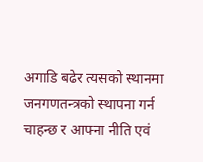अगाडि बढेर त्यसको स्थानमा जनगणतन्त्रको स्थापना गर्न चाहन्छ र आफ्ना नीति एवं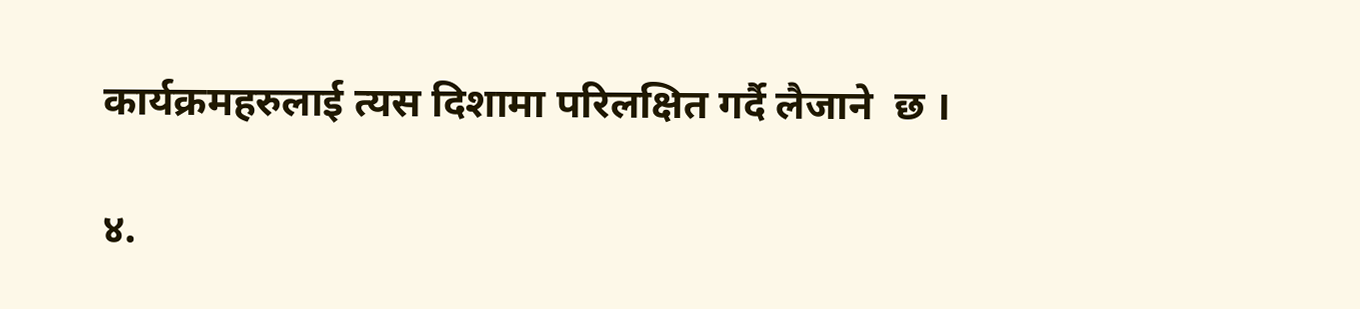कार्यक्रमहरुलाई त्यस दिशामा परिलक्षित गर्दै लैजाने  छ ।

४.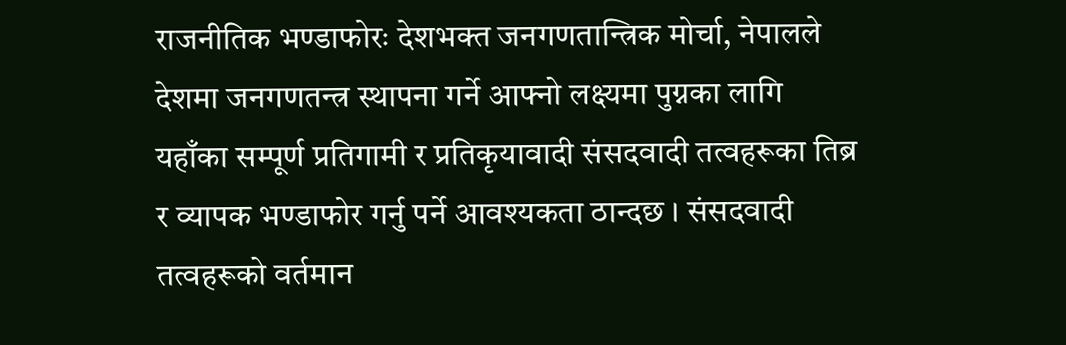राजनीतिक भण्डाफोरः देशभक्त जनगणतान्त्रिक मोर्चा, नेपालले देशमा जनगणतन्त्र स्थापना गर्ने आफ्नो लक्ष्यमा पुग्नका लागि यहाँका सम्पूर्ण प्रतिगामी र प्रतिकृयावादी संसदवादी तत्वहरूका तिब्र र व्यापक भण्डाफोर गर्नु पर्ने आवश्यकता ठान्दछ । संसदवादी तत्वहरूको वर्तमान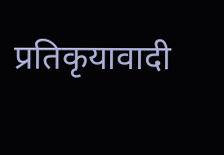प्रतिकृयावादी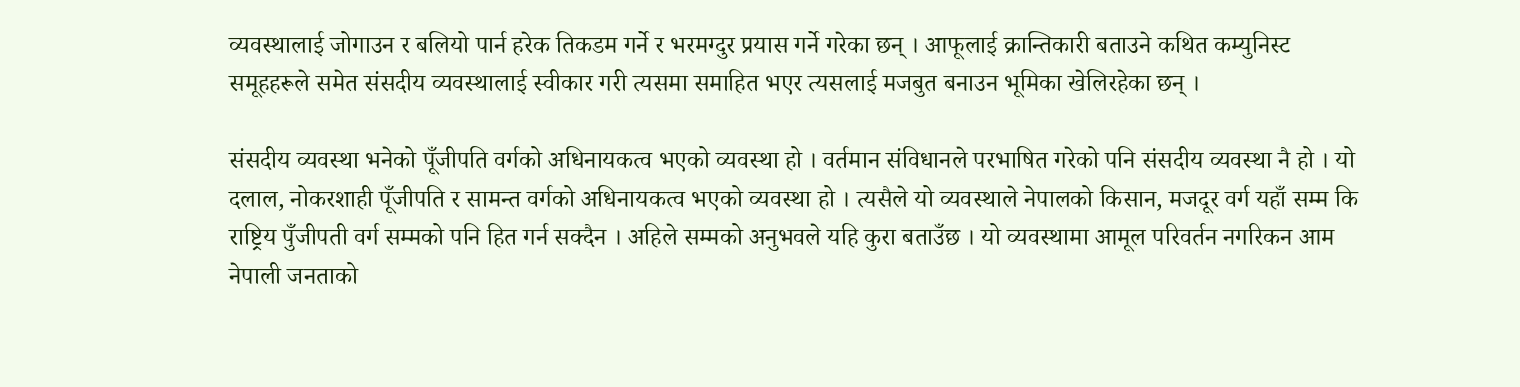व्यवस्थालाई जोगाउन र बलियो पार्न हरेक तिकडम गर्ने र भरमग्दुर प्रयास गर्ने गरेका छन् । आफूलाई क्रान्तिकारी बताउने कथित कम्युनिस्ट समूहहरूले समेत संसदीय व्यवस्थालाई स्वीकार गरी त्यसमा समाहित भएर त्यसलाई मजबुत बनाउन भूमिका खेलिरहेका छन् ।

संसदीय व्यवस्था भनेको पूँजीपति वर्गको अधिनायकत्व भएको व्यवस्था हो । वर्तमान संविधानले परभाषित गरेको पनि संसदीय व्यवस्था नै हो । यो दलाल, नोकरशाही पूँजीपति र सामन्त वर्गको अधिनायकत्व भएको व्यवस्था हो । त्यसैले यो व्यवस्थाले नेपालको किसान, मजदूर वर्ग यहाँ सम्म कि राष्ट्रिय पुँजीपती वर्ग सम्मको पनि हित गर्न सक्दैन । अहिले सम्मको अनुभवले यहि कुरा बताउँछ । यो व्यवस्थामा आमूल परिवर्तन नगरिकन आम नेपाली जनताको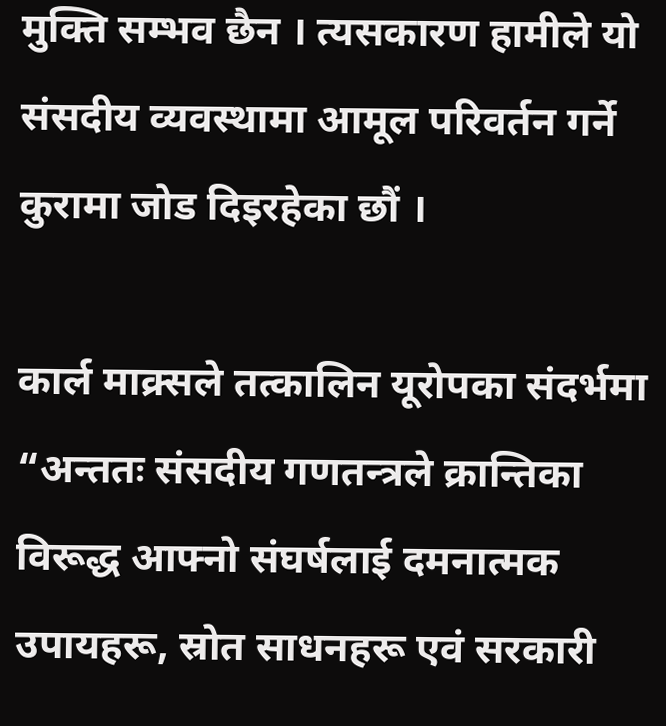मुक्ति सम्भव छैन । त्यसकारण हामीले यो संसदीय व्यवस्थामा आमूल परिवर्तन गर्ने कुरामा जोड दिइरहेका छौं ।

कार्ल माक्र्सले तत्कालिन यूरोपका संदर्भमा “अन्ततः संसदीय गणतन्त्रले क्रान्तिका विरूद्ध आफ्नो संघर्षलाई दमनात्मक उपायहरू, स्रोत साधनहरू एवं सरकारी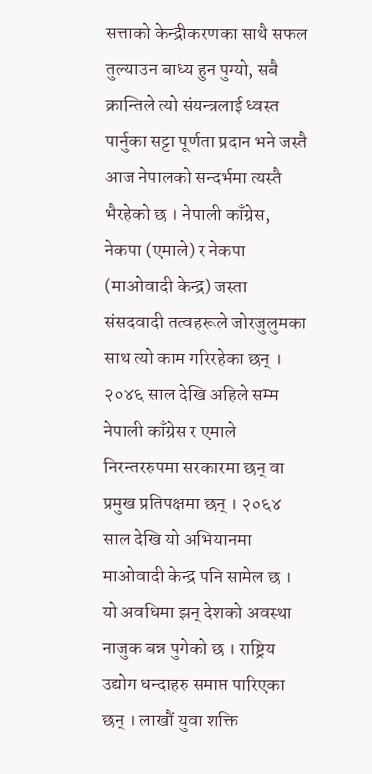सत्ताको केन्द्रीकरणका साथै सफल तुल्याउन बाध्य हुन पुग्यो, सबै क्रान्तिले त्यो संयन्त्रलाई ध्वस्त पार्नुका सट्टा पूर्णता प्रदान भने जस्तै आज नेपालको सन्दर्भमा त्यस्तै भैरहेको छ । नेपाली काँग्रेस, नेकपा (एमाले) र नेकपा (माओवादी केन्द्र) जस्ता संसदवादी तत्वहरूले जोरजुलुमका साथ त्यो काम गरिरहेका छन् । २०४६ साल देखि अहिले सम्म नेपाली काँग्रेस र एमाले निरन्तररुपमा सरकारमा छन् वा प्रमुख प्रतिपक्षमा छन् । २०६४ साल देखि यो अभियानमा माओवादी केन्द्र पनि सामेल छ । यो अवधिमा झन् देशको अवस्था नाजुक बन्न पुगेको छ । राष्ट्रिय उद्योग धन्दाहरु समाप्त पारिएका छन् । लाखौं युवा शक्ति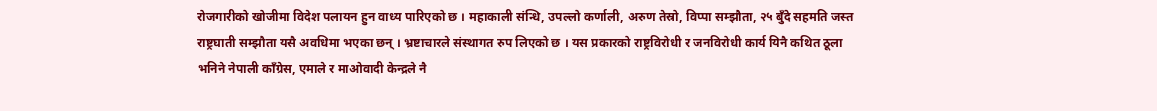रोजगारीको खोजीमा विदेश पलायन हुन वाध्य पारिएको छ । महाकाली संन्धि, उपल्लो कर्णाली, अरुण तेस्रो, विप्पा सम्झौता, २५ बुँदे सहमति जस्त राष्ट्रघाती सम्झौता यसै अवधिमा भएका छन् । भ्रष्टाचारले संस्थागत रुप लिएको छ । यस प्रकारको राष्ट्रविरोधी र जनविरोधी कार्य यिनै कथित ठूला भनिने नेपाली काँग्रेस, एमाले र माओवादी केन्द्रले नै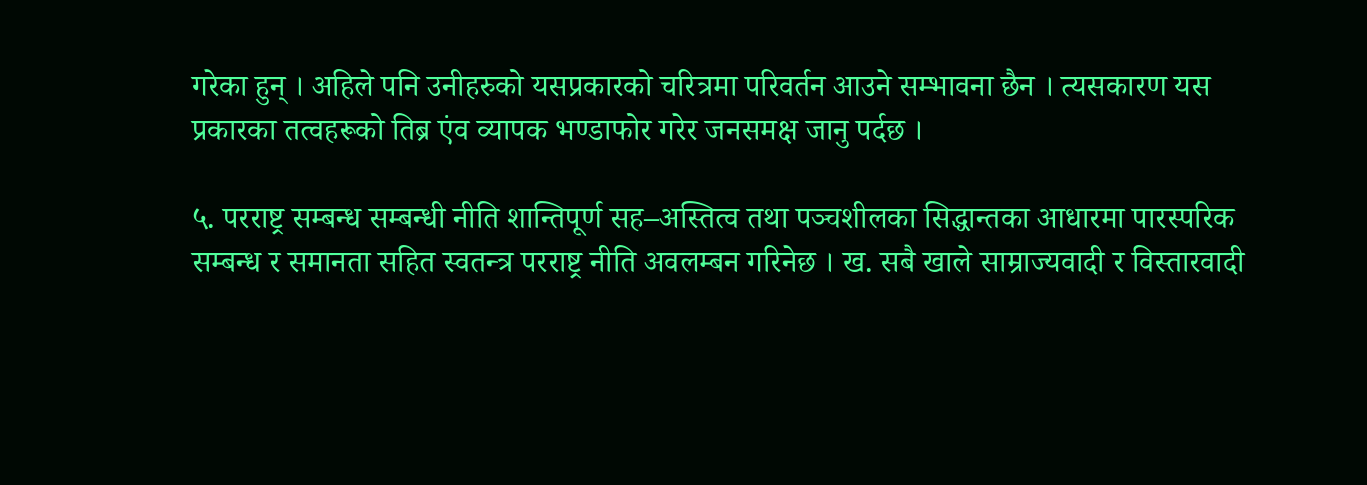गरेका हुन् । अहिले पनि उनीहरुको यसप्रकारको चरित्रमा परिवर्तन आउने सम्भावना छैन । त्यसकारण यस प्रकारका तत्वहरूको तिब्र एंव व्यापक भण्डाफोर गरेर जनसमक्ष जानु पर्दछ ।

५. परराष्ट्र सम्बन्ध सम्बन्धी नीति शान्तिपूर्ण सह–अस्तित्व तथा पञ्चशीलका सिद्धान्तका आधारमा पारस्परिक सम्बन्ध र समानता सहित स्वतन्त्र परराष्ट्र नीति अवलम्बन गरिनेछ । ख. सबै खाले साम्राज्यवादी र विस्तारवादी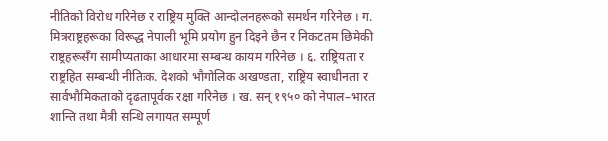नीतिको विरोध गरिनेछ र राष्ट्रिय मुक्ति आन्दोलनहरूको समर्थन गरिनेछ । ग. मित्रराष्ट्रहरूका विरूद्ध नेपाली भूमि प्रयोग हुन दिइने छैन र निकटतम छिमेकी राष्ट्रहरूसँग सामीप्यताका आधारमा सम्बन्ध कायम गरिनेछ । ६. राष्ट्रियता र राष्ट्रहित सम्बन्धी नीतिःक. देशको भौगोलिक अखण्डता, राष्ट्रिय स्वाधीनता र सार्वभौमिकताको दृढतापूर्वक रक्षा गरिनेछ । ख. सन् १९५० को नेपाल–भारत शान्ति तथा मैत्री सन्धि लगायत सम्पूर्ण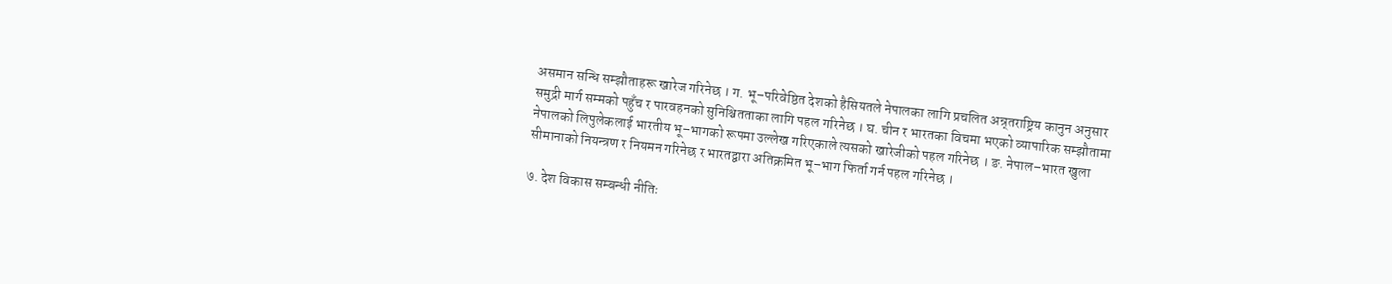असमान सन्धि सम्झौताहरू खारेज गरिनेछ । ग. भू–परिवेष्ठित देशको हैसियतले नेपालका लागि प्रचलित अन्र्तराष्ट्रिय कानुन अनुसार समुद्री मार्ग सम्मको पहुँच र पारवहनको सुनिश्चितताका लागि पहल गरिनेछ । घ. चीन र भारतका विचमा भएको व्यापारिक सम्झौतामा नेपालको लिपुलेकलाई भारतीय भू–भागको रूपमा उल्लेख गरिएकाले त्यसको खारेजीको पहल गरिनेछ । ङ. नेपाल–भारत खुला सीमानाको नियन्त्रण र नियमन गरिनेछ र भारतद्वारा अतिक्रमित भू–भाग फिर्ता गर्न पहल गरिनेछ ।

७. देश विकास सम्बन्धी नीतिः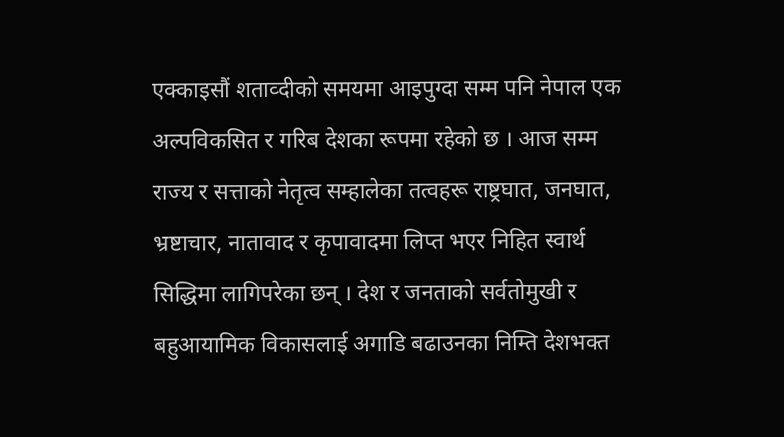एक्काइसौं शताव्दीको समयमा आइपुग्दा सम्म पनि नेपाल एक अल्पविकसित र गरिब देशका रूपमा रहेको छ । आज सम्म राज्य र सत्ताको नेतृत्व सम्हालेका तत्वहरू राष्ट्रघात, जनघात, भ्रष्टाचार, नातावाद र कृपावादमा लिप्त भएर निहित स्वार्थ सिद्धिमा लागिपरेका छन् । देश र जनताको सर्वतोमुखी र बहुआयामिक विकासलाई अगाडि बढाउनका निम्ति देशभक्त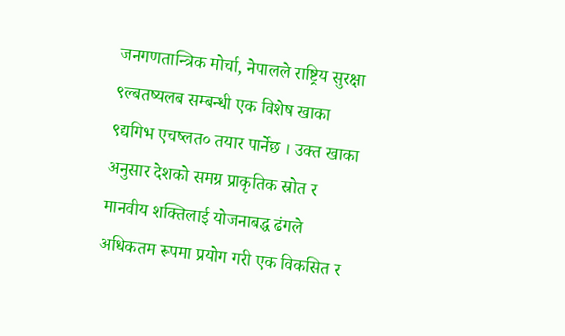जनगणतान्त्रिक मोर्चा, नेपालले राष्ट्रिय सुरक्षा ९ल्बतष्यलब सम्बन्धी एक विशेष खाका ९द्यगिभ एचष्लत० तयार पार्नेछ । उक्त खाका अनुसार देशको समग्र प्राकृतिक स्रोत र मानवीय शक्तिलाई योजनाबद्ध ढंगले अधिकतम रूपमा प्रयोग गरी एक विकसित र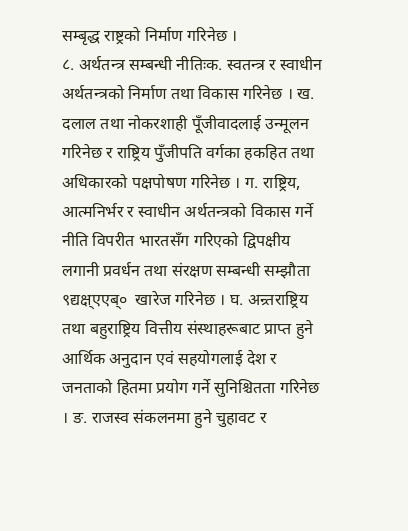सम्बृद्ध राष्ट्रको निर्माण गरिनेछ ।
८. अर्थतन्त्र सम्बन्धी नीतिःक. स्वतन्त्र र स्वाधीन अर्थतन्त्रको निर्माण तथा विकास गरिनेछ । ख. दलाल तथा नोकरशाही पूँजीवादलाई उन्मूलन गरिनेछ र राष्ट्रिय पुँजीपति वर्गका हकहित तथा अधिकारको पक्षपोषण गरिनेछ । ग. राष्ट्रिय, आत्मनिर्भर र स्वाधीन अर्थतन्त्रको विकास गर्ने नीति विपरीत भारतसँग गरिएको द्विपक्षीय लगानी प्रवर्धन तथा संरक्षण सम्बन्धी सम्झौता ९द्यक्ष्एएब्०  खारेज गरिनेछ । घ. अन्र्तराष्ट्रिय तथा बहुराष्ट्रिय वित्तीय संस्थाहरूबाट प्राप्त हुने आर्थिक अनुदान एवं सहयोगलाई देश र जनताको हितमा प्रयोग गर्ने सुनिश्चितता गरिनेछ । ङ. राजस्व संकलनमा हुने चुहावट र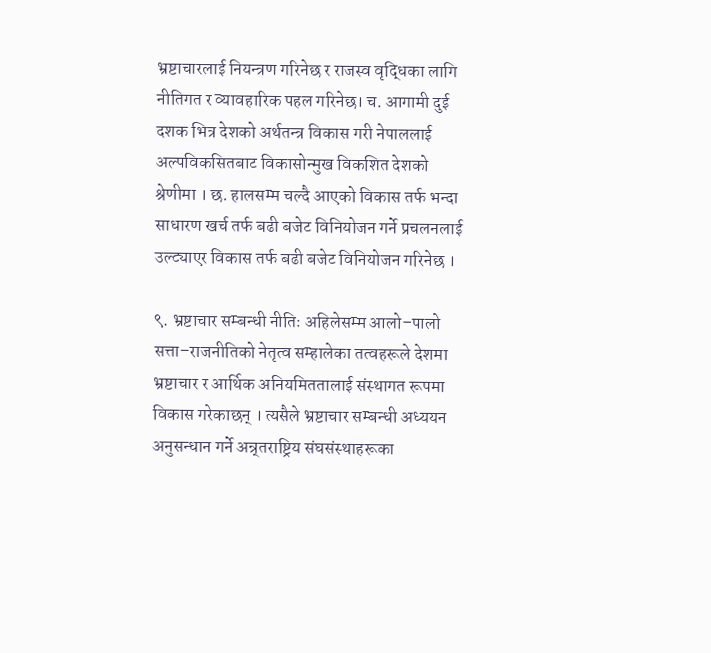भ्रष्टाचारलाई नियन्त्रण गरिनेछ र राजस्व वृद्धिका लागि नीतिगत र व्यावहारिक पहल गरिनेछ। च. आगामी दुई दशक भित्र देशको अर्थतन्त्र विकास गरी नेपाललाई अल्पविकसितबाट विकासोन्मुख विकशित देशको श्रेणीमा । छ. हालसम्म चल्दै आएको विकास तर्फ भन्दा साधारण खर्च तर्फ बढी बजेट विनियोजन गर्ने प्रचलनलाई उल्ट्याएर विकास तर्फ बढी बजेट विनियोजन गरिनेछ ।

९. भ्रष्टाचार सम्बन्धी नीतिः अहिलेसम्म आलो–पालो सत्ता–राजनीतिको नेतृत्व सम्हालेका तत्वहरूले देशमा भ्रष्टाचार र आर्थिक अनियमिततालाई संस्थागत रूपमा विकास गरेकाछन् । त्यसैले भ्रष्टाचार सम्बन्धी अध्ययन अनुसन्धान गर्ने अन्र्तराष्ट्रिय संघसंस्थाहरूका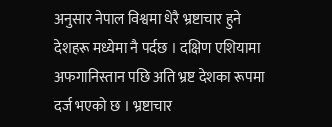अनुसार नेपाल विश्वमा धेरै भ्रष्टाचार हुने देशहरू मध्येमा नै पर्दछ । दक्षिण एशियामा अफगानिस्तान पछि अति भ्रष्ट देशका रूपमा दर्ज भएको छ । भ्रष्टाचार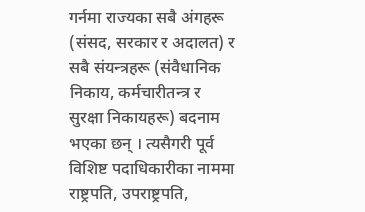गर्नमा राज्यका सबै अंगहरू (संसद, सरकार र अदालत) र सबै संयन्त्रहरू (संवैधानिक निकाय, कर्मचारीतन्त्र र सुरक्षा निकायहरू) बदनाम भएका छन् । त्यसैगरी पूर्व विशिष्ट पदाधिकारीका नाममा राष्ट्रपति, उपराष्ट्रपति,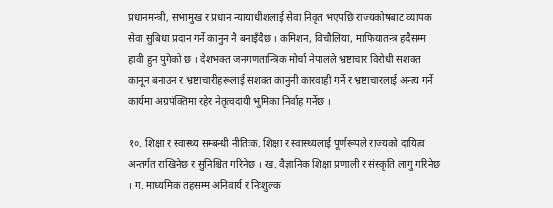प्रधानमन्त्री, सभामुख र प्रधान न्यायाधीशलाई सेवा निवृत भएपछि राज्यकोषबाट व्यापक सेवा सुबिधा प्रदान गर्ने कानुन नै बनाइँदैछ । कमिशन, विचौलिया, माफियातन्त्र हदैसम्म हावी हुन पुगेको छ । देशभक्त जनगणतान्त्रिक मोर्चा नेपालले भ्रष्टाचार विरोधी सशक्त कानून बनाउन र भ्रष्टाचारीहरूलाई सशक्त कानुनी कारवाही गर्ने र भ्रष्टाचारलाई अन्त्य गर्ने कार्यमा अग्रपंक्तिमा रहेर नेतृत्वदायी भुमिका निर्वाह गर्नेछ ।

१०. शिक्षा र स्वास्थ्य सम्बन्धी नीतिःक. शिक्षा र स्वास्थ्यलाई पूर्णरूपले राज्यको दायित्व अन्तर्गत राखिनेछ र सुनिश्चित गरिनेछ । ख. वैज्ञानिक शिक्षा प्रणाली र संस्कृति लागु गरिनेछ । ग. माध्यमिक तहसम्म अनिवार्य र निःशुल्क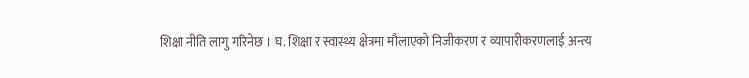शिक्षा नीति लागु गरिनेछ । घ. शिक्षा र स्वास्थ्य क्षेत्रमा मौलाएको निजीकरण र व्यापारीकरणलाई अन्त्य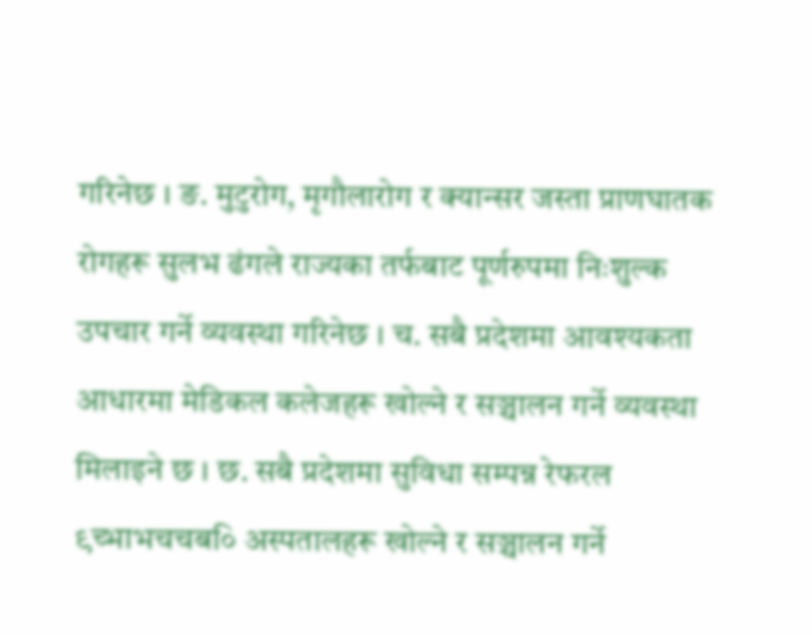गरिनेछ । ङ. मुटुरोग, मृगौलारोग र क्यान्सर जस्ता प्राणघातक रोगहरू सुलभ ढंगले राज्यका तर्फबाट पूर्णरुपमा निःशुल्क उपचार गर्ने व्यवस्था गरिनेछ । च. सबै प्रदेशमा आवश्यकता आधारमा मेडिकल कलेजहरू खोल्ने र सञ्चालन गर्ने व्यवस्था मिलाइने छ । छ. सबै प्रदेशमा सुविधा सम्पन्न रेफरल ९च्भाभचचब०ि अस्पतालहरू खोल्ने र सञ्चालन गर्ने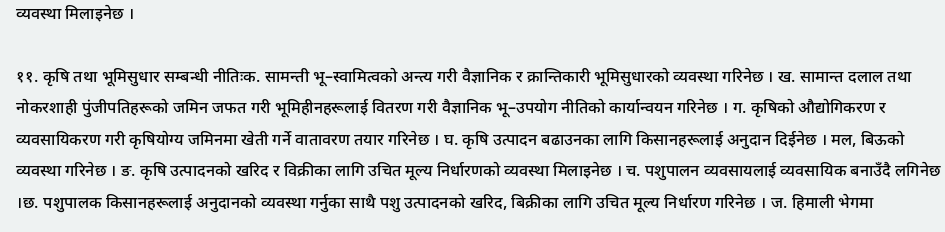व्यवस्था मिलाइनेछ ।

११. कृषि तथा भूमिसुधार सम्बन्धी नीतिःक. सामन्ती भू–स्वामित्वको अन्त्य गरी वैज्ञानिक र क्रान्तिकारी भूमिसुधारको व्यवस्था गरिनेछ । ख. सामान्त दलाल तथा नोकरशाही पुंजीपतिहरूको जमिन जफत गरी भूमिहीनहरूलाई वितरण गरी वैज्ञानिक भू–उपयोग नीतिको कार्यान्वयन गरिनेछ । ग. कृषिको औद्योगिकरण र व्यवसायिकरण गरी कृषियोग्य जमिनमा खेती गर्ने वातावरण तयार गरिनेछ । घ. कृषि उत्पादन बढाउनका लागि किसानहरूलाई अनुदान दिईनेछ । मल, बिऊको व्यवस्था गरिनेछ । ङ. कृषि उत्पादनको खरिद र विक्रीका लागि उचित मूल्य निर्धारणको व्यवस्था मिलाइनेछ । च. पशुपालन व्यवसायलाई व्यवसायिक बनाउँदै लगिनेछ ।छ. पशुपालक किसानहरूलाई अनुदानको व्यवस्था गर्नुका साथै पशु उत्पादनको खरिद, बिक्रीका लागि उचित मूल्य निर्धारण गरिनेछ । ज. हिमाली भेगमा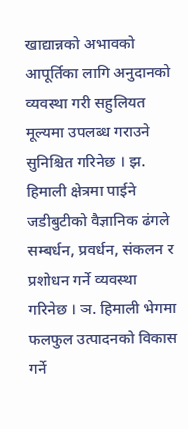खाद्यान्नको अभावको आपूर्तिका लागि अनुदानको व्यवस्था गरी सहुलियत मूल्यमा उपलब्ध गराउने सुनिश्चित गरिनेछ । झ. हिमाली क्षेत्रमा पाईने जडीबुटीको वैज्ञानिक ढंगले सम्बर्धन, प्रवर्धन, संकलन र प्रशोधन गर्ने व्यवस्था गरिनेछ । ञ. हिमाली भेगमा फलफुल उत्पादनको विकास गर्ने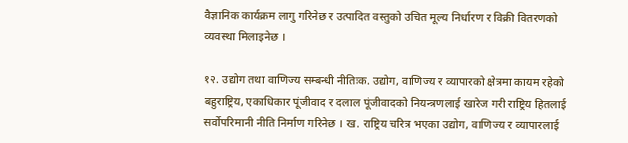वैज्ञानिक कार्यक्रम लागु गरिनेछ र उत्पादित वस्तुको उचित मूल्य निर्धारण र विक्री वितरणको व्यवस्था मिलाइनेछ ।

१२. उद्योग तथा वाणिज्य सम्बन्धी नीतिःक. उद्योग, वाणिज्य र व्यापारको क्षेत्रमा कायम रहेको बहुराष्ट्रिय, एकाधिकार पूंजीवाद र दलाल पूंजीवादको नियन्त्रणलाई खारेज गरी राष्ट्रिय हितलाई सर्वोपरिमानी नीति निर्माण गरिनेछ । ख. राष्ट्रिय चरित्र भएका उद्योग, वाणिज्य र व्यापारलाई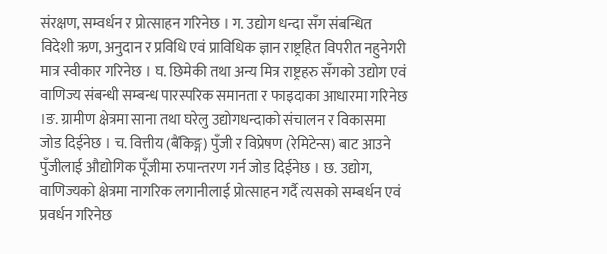संरक्षण, सम्वर्धन र प्रोत्साहन गरिनेछ । ग. उद्योग धन्दा सँग संबन्धित विदेशी ऋण, अनुदान र प्रविधि एवं प्राविधिक ज्ञान राष्ट्रहित विपरीत नहुनेगरी मात्र स्वीकार गरिनेछ । घ. छिमेकी तथा अन्य मित्र राष्ट्रहरु सँगको उद्योग एवं वाणिज्य संबन्धी सम्बन्ध पारस्परिक समानता र फाइदाका आधारमा गरिनेछ ।ङ. ग्रामीण क्षेत्रमा साना तथा घरेलु उद्योगधन्दाको संचालन र विकासमा जोड दिईनेछ । च. वित्तीय (बैंकिङ्ग) पुँजी र विप्रेषण (रेमिटेन्स) बाट आउने पुँजीलाई औद्योगिक पूँजीमा रुपान्तरण गर्न जोड दिईनेछ । छ. उद्योग, वाणिज्यको क्षेत्रमा नागरिक लगानीलाई प्रोत्साहन गर्दै त्यसको सम्बर्धन एवं प्रवर्धन गरिनेछ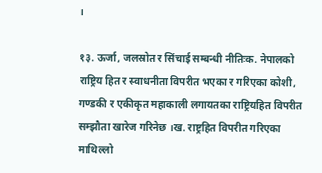।

१३. ऊर्जा, जलस्रोत र सिंचाई सम्बन्धी नीतिःक. नेपालको राष्ट्रिय हित र स्वाधनीता विपरीत भएका र गरिएका कोशी, गण्डकी र एकीकृत महाकाली लगायतका राष्ट्रियहित विपरीत सम्झौता खारेज गरिनेछ ।ख. राष्ट्रहित विपरीत गरिएका माथिल्लो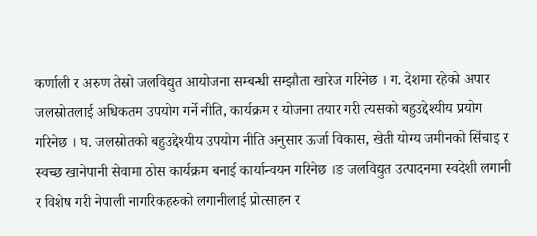कर्णाली र अरुण तेस्रो जलविद्युत आयोजना सम्बन्धी सम्झौता खारेज गरिनेछ । ग. देशमा रहेको अपार जलस्रोतलाई अधिकतम उपयोग गर्ने नीति, कार्यक्रम र योजना तयार गरी त्यसको बहुउद्देश्यीय प्रयोग गरिनेछ । घ. जलस्रोतको बहुउद्देश्यीय उपयोग नीति अनुसार ऊर्जा विकास, खेती योग्य जमीनको सिंचाइ र स्वच्छ खानेपानी सेवामा ठोस कार्यक्रम बनाई कार्यान्वयन गरिनेछ ।ङ जलविद्युत उत्पादनमा स्वदेशी लगानी र विशेष गरी नेपाली नागरिकहरुको लगानीलाई प्रोत्साहन र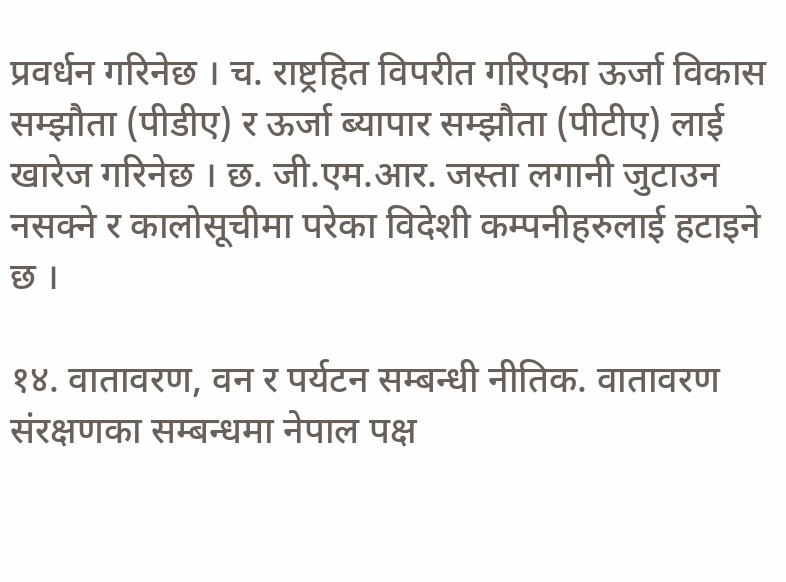प्रवर्धन गरिनेछ । च. राष्ट्रहित विपरीत गरिएका ऊर्जा विकास सम्झौता (पीडीए) र ऊर्जा ब्यापार सम्झौता (पीटीए) लाई खारेज गरिनेछ । छ. जी.एम.आर. जस्ता लगानी जुटाउन नसक्ने र कालोसूचीमा परेका विदेशी कम्पनीहरुलाई हटाइने छ ।

१४. वातावरण, वन र पर्यटन सम्बन्धी नीतिक. वातावरण संरक्षणका सम्बन्धमा नेपाल पक्ष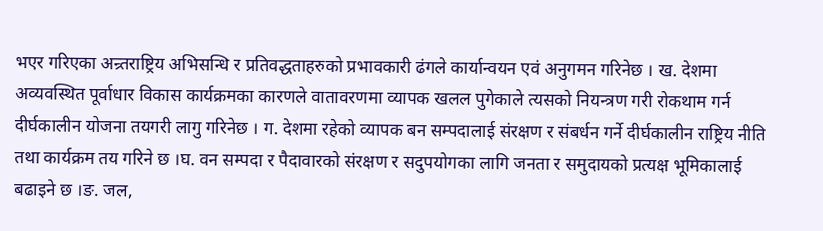भएर गरिएका अन्र्तराष्ट्रिय अभिसन्धि र प्रतिवद्धताहरुको प्रभावकारी ढंगले कार्यान्वयन एवं अनुगमन गरिनेछ । ख. देशमा अव्यवस्थित पूर्वाधार विकास कार्यक्रमका कारणले वातावरणमा व्यापक खलल पुगेकाले त्यसको नियन्त्रण गरी रोकथाम गर्न दीर्घकालीन योजना तयगरी लागु गरिनेछ । ग. देशमा रहेको व्यापक बन सम्पदालाई संरक्षण र संबर्धन गर्ने दीर्घकालीन राष्ट्रिय नीति तथा कार्यक्रम तय गरिने छ ।घ. वन सम्पदा र पैदावारको संरक्षण र सदुपयोगका लागि जनता र समुदायको प्रत्यक्ष भूमिकालाई बढाइने छ ।ङ. जल,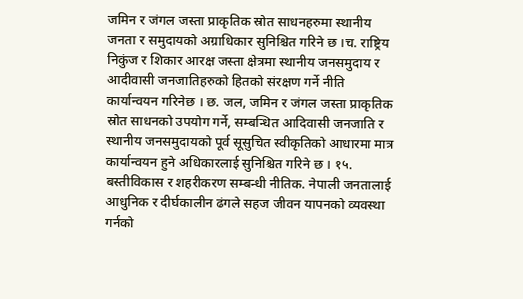जमिन र जंगल जस्ता प्राकृतिक स्रोत साधनहरुमा स्थानीय जनता र समुदायको अग्राधिकार सुनिश्चित गरिने छ ।च. राष्ट्रिय निकुंज र शिकार आरक्ष जस्ता क्षेत्रमा स्थानीय जनसमुदाय र आदीवासी जनजातिहरुको हितको संरक्षण गर्ने नीति कार्यान्वयन गरिनेछ । छ. जल, जमिन र जंगल जस्ता प्राकृतिक स्रोत साधनको उपयोग गर्ने, सम्बन्धित आदिवासी जनजाति र स्थानीय जनसमुदायको पूर्व सूसुचित स्वीकृतिको आधारमा मात्र कार्यान्वयन हुने अधिकारलाई सुनिश्चित गरिने छ । १५. बस्तीविकास र शहरीकरण सम्बन्धी नीतिक. नेपाली जनतालाई आधुनिक र दीर्घकालीन ढंगले सहज जीवन यापनको व्यवस्था गर्नको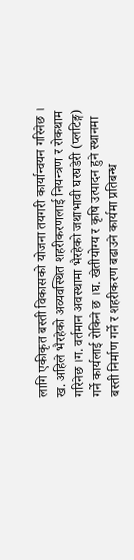लागि एकीकृत बस्ती विकासको योजना तयगरी कार्यान्वयन गरिनेछ । ख. अहिले भैरहेको अव्यवस्थित शहरीकरणलाई नियन्त्रण र रोकथाम गरिनेछ ।ग. वर्तमान अवस्थामा भैरहेको जथाभावी घरघडेरी (प्लटिङ्ग) गर्ने कार्यलाई रोकिने छ ।घ. खेतीयोग्य र कृषि उत्पादन हुने स्थानमा बस्ती निर्माण गर्ने र शहरीकरण बढाउने कार्यमा प्रतिबन्ध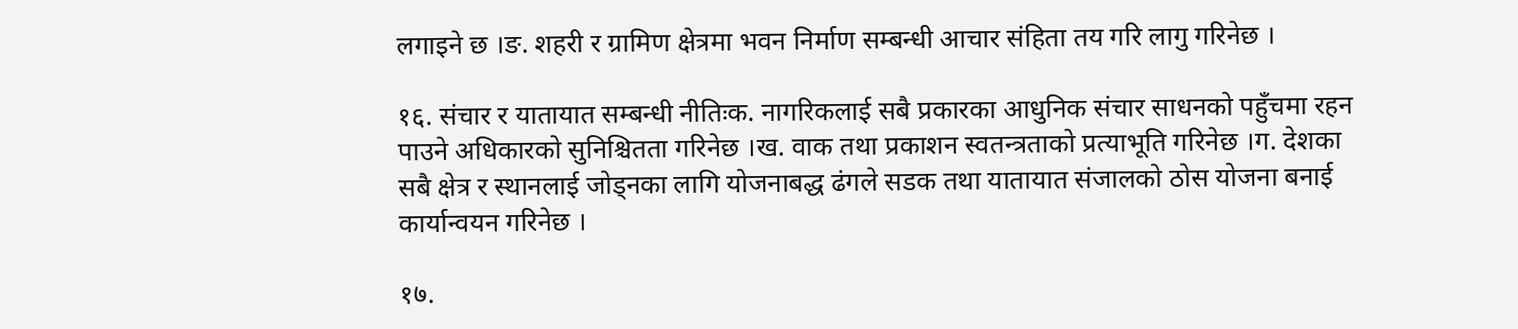लगाइने छ ।ङ. शहरी र ग्रामिण क्षेत्रमा भवन निर्माण सम्बन्धी आचार संहिता तय गरि लागु गरिनेछ ।

१६. संचार र यातायात सम्बन्धी नीतिःक. नागरिकलाई सबै प्रकारका आधुनिक संचार साधनको पहुँचमा रहन पाउने अधिकारको सुनिश्चितता गरिनेछ ।ख. वाक तथा प्रकाशन स्वतन्त्रताको प्रत्याभूति गरिनेछ ।ग. देशका सबै क्षेत्र र स्थानलाई जोड्नका लागि योजनाबद्ध ढंगले सडक तथा यातायात संजालको ठोस योजना बनाई कार्यान्वयन गरिनेछ ।

१७.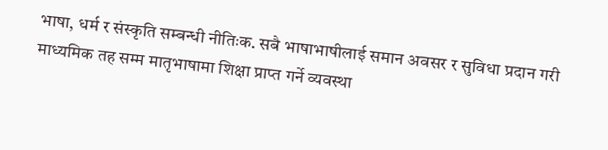भाषा, धर्म र संस्कृति सम्बन्धी नीतिःक. सबै भाषाभाषीलाई समान अवसर र सुविधा प्रदान गरी माध्यमिक तह सम्म मातृभाषामा शिक्षा प्राप्त गर्ने व्यवस्था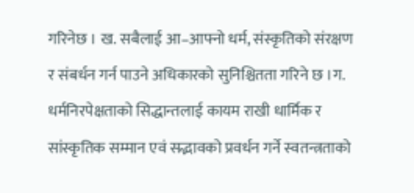गरिनेछ । ख. सबैलाई आ–आफ्नो धर्म, संस्कृतिको संरक्षण र संबर्धन गर्न पाउने अधिकारको सुनिश्चितता गरिने छ ।ग. धर्मनिरपेक्षताको सिद्धान्तलाई कायम राखी धार्मिक र सांस्कृतिक सम्मान एवं सद्भावको प्रवर्धन गर्ने स्वतन्त्रताको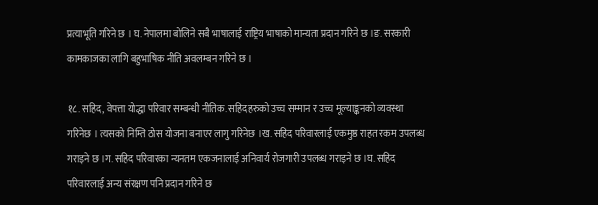प्रत्याभूति गरिने छ । घ. नेपालमा बोलिने सबै भाषालाई राष्ट्रिय भाषाको मान्यता प्रदान गरिने छ ।ङ. सरकारी कामकाजका लागि बहुभाषिक नीति अवलम्बन गरिने छ ।

१८. सहिद, वेपत्ता योद्धा परिवार सम्बन्धी नीतिक. सहिदहरुको उच्च सम्मान र उच्च मूल्याङ्कनको व्यवस्था गरिनेछ । त्यसको निम्ति ठोस योजना बनाएर लागु गरिनेछ ।ख. सहिद परिवारलाई एकमुष्ठ राहत रकम उपलब्ध गराइने छ ।ग. सहिद परिवारका न्यनतम एकजनालाई अनिवार्य रोजगारी उपलब्ध गराइने छ ।घ. सहिद परिवारलाई अन्य संरक्षण पनि प्रदान गरिने छ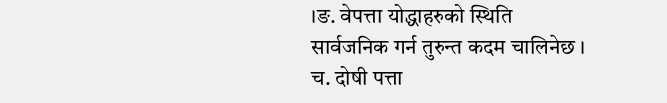।ङ. वेपत्ता योद्धाहरुको स्थिति सार्वजनिक गर्न तुरुन्त कदम चालिनेछ । च. दोषी पत्ता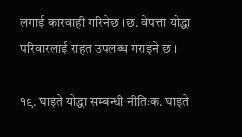लगाई कारवाही गरिनेछ ।छ. वेपत्ता योद्धा परिवारलाई राहत उपलब्ध गराइने छ ।

१९. घाइते योद्धा सम्बन्धी नीतिःक. घाइते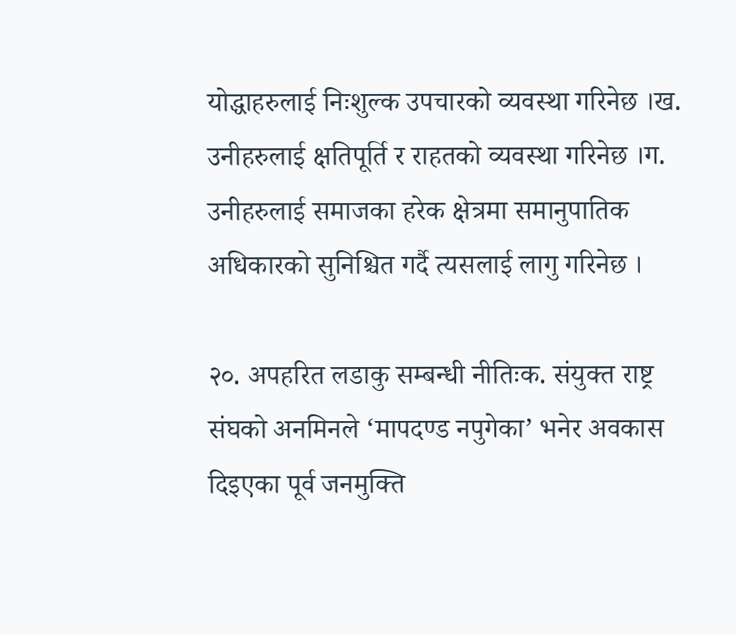योद्धाहरुलाई निःशुल्क उपचारको व्यवस्था गरिनेछ ।ख. उनीहरुलाई क्षतिपूर्ति र राहतको व्यवस्था गरिनेछ ।ग. उनीहरुलाई समाजका हरेक क्षेत्रमा समानुपातिक अधिकारको सुनिश्चित गर्दै त्यसलाई लागु गरिनेछ ।

२०. अपहरित लडाकु सम्बन्धी नीतिःक. संयुक्त राष्ट्र संघको अनमिनले ‘मापदण्ड नपुगेका’ भनेर अवकास दिइएका पूर्व जनमुक्ति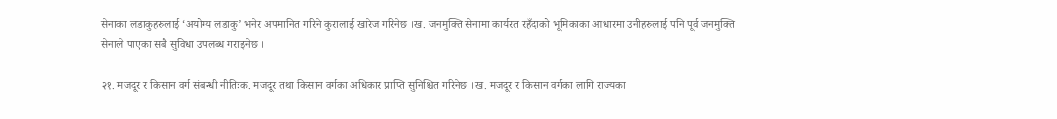सेनाका लडाकुहरुलाई ‘अयोग्य लडाकु’ भनेर अपमानित गरिने कुरालाई खारेज गरिनेछ ।ख. जनमुक्ति सेनामा कार्यरत रहँदाको भूमिकाका आधारमा उनीहरुलाई पनि पूर्व जनमुक्ति सेनाले पाएका सबै सुविधा उपलब्ध गराइनेछ ।

२१. मजदूर र किसान वर्ग संबन्धी नीतिःक. मजदूर तथा किसान वर्गका अधिकार प्राप्ति सुनिश्चित गरिनेछ ।ख. मजदूर र किसान वर्गका लागि राज्यका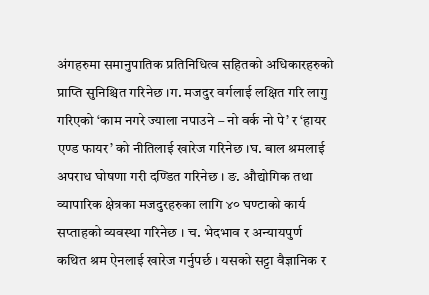अंगहरुमा समानुपातिक प्रतिनिधित्व सहितको अधिकारहरुको प्राप्ति सुनिश्चित गरिनेछ ।ग. मजदुर वर्गलाई लक्षित गरि लागु गरिएको ‘काम नगरे ज्याला नपाउने – नो वर्क नो पे’ र ‘हायर एण्ड फायर’ को नीतिलाई खारेज गरिनेछ ।घ. बाल श्रमलाई अपराध घोषणा गरी दण्डित गरिनेछ । ङ. औद्योगिक तथा व्यापारिक क्षेत्रका मजदुरहरुका लागि ४० घण्टाको कार्य सप्ताहको व्यवस्था गरिनेछ । च. भेदभाव र अन्यायपुर्ण कथित श्रम ऐनलाई खारेज गर्नुपर्छ । यसको सट्टा वैज्ञानिक र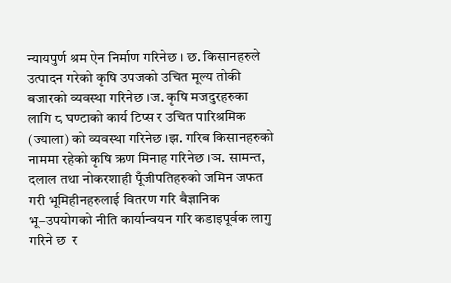न्यायपुर्ण श्रम ऐन निर्माण गरिनेछ । छ. किसानहरुले उत्पादन गरेको कृषि उपजको उचित मूल्य तोकी बजारको व्यवस्था गरिनेछ ।ज. कृषि मजदुरहरुका लागि ८ घण्टाको कार्य टिप्स र उचित पारिश्रमिक (ज्याला) को व्यवस्था गरिनेछ ।झ. गरिब किसानहरुको नाममा रहेको कृषि ऋण मिनाह गरिनेछ ।ञ. सामन्त, दलाल तथा नोकरशाही पूँजीपतिहरुको जमिन जफत गरी भूमिहीनहरुलाई वितरण गरि बैज्ञानिक भू–उपयोगको नीति कार्यान्वयन गरि कडाइपूर्वक लागु गरिने छ  र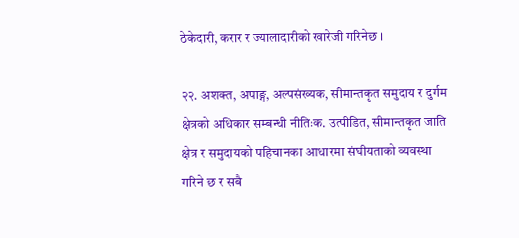ठेकेदारी, करार र ज्यालादारीको खारेजी गरिनेछ ।

२२. अशक्त, अपाङ्ग, अल्पसंख्यक, सीमान्तकृत समुदाय र दुर्गम क्षेत्रको अधिकार सम्बन्धी नीतिःक. उत्पीडित, सीमान्तकृत जाति क्षेत्र र समुदायको पहिचानका आधारमा संघीयताको व्यवस्था गरिने छ र सबै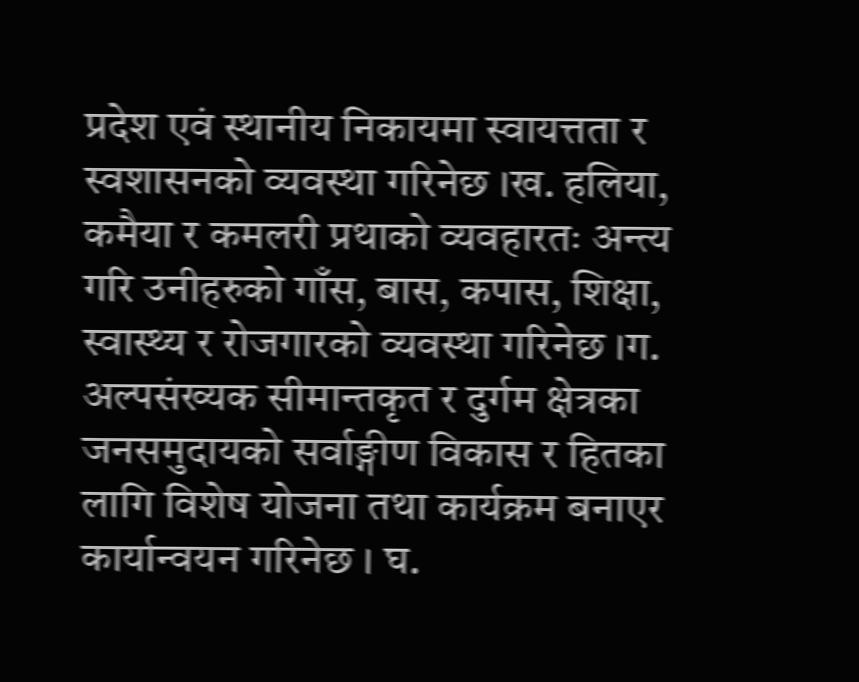प्रदेश एवं स्थानीय निकायमा स्वायत्तता र स्वशासनको व्यवस्था गरिनेछ ।ख. हलिया, कमैया र कमलरी प्रथाको व्यवहारतः अन्त्य गरि उनीहरुको गाँस, बास, कपास, शिक्षा, स्वास्थ्य र रोजगारको व्यवस्था गरिनेछ ।ग. अल्पसंख्यक सीमान्तकृत र दुर्गम क्षेत्रका जनसमुदायको सर्वाङ्गीण विकास र हितका लागि विशेष योजना तथा कार्यक्रम बनाएर कार्यान्वयन गरिनेछ । घ.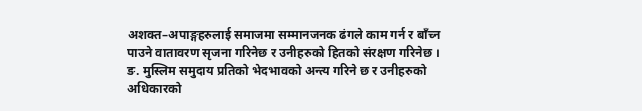अशक्त–अपाङ्गहरुलाई समाजमा सम्मानजनक ढंगले काम गर्न र बाँच्न पाउने वातावरण सृजना गरिनेछ र उनीहरुको हितको संरक्षण गरिनेछ । ङ. मुस्लिम समुदाय प्रतिको भेदभावको अन्त्य गरिने छ र उनीहरुको अधिकारको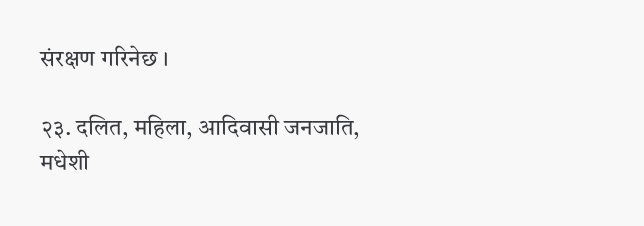संरक्षण गरिनेछ ।

२३. दलित, महिला, आदिवासी जनजाति, मधेशी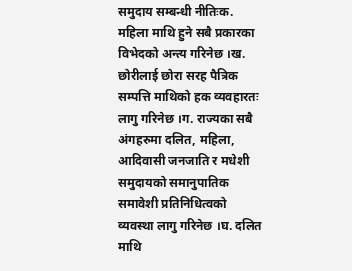समुदाय सम्बन्धी नीतिःक. महिला माथि हुने सबै प्रकारका विभेदको अन्त्य गरिनेछ ।ख. छोरीलाई छोरा सरह पैत्रिक सम्पत्ति माथिको हक व्यवहारतः लागु गरिनेछ ।ग. राज्यका सबै अंगहरुमा दलित, महिला, आदिवासी जनजाति र मधेशी समुदायको समानुपातिक समावेशी प्रतिनिधित्वको व्यवस्था लागु गरिनेछ ।घ. दलित माथि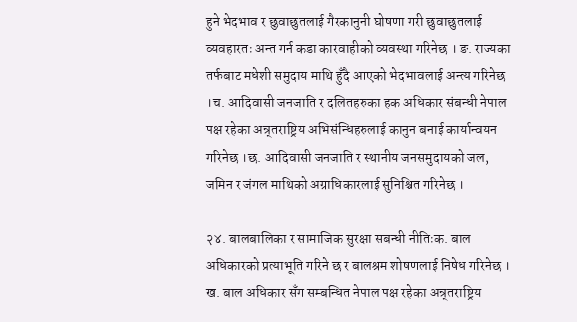हुने भेदभाव र छुवाछुतलाई गैरकानुनी घोषणा गरी छुवाछुतलाई व्यवहारतः अन्त गर्न कडा कारवाहीको व्यवस्था गरिनेछ । ङ. राज्यका तर्फबाट मधेशी समुदाय माथि हुँदै आएको भेदभावलाई अन्त्य गरिनेछ ।च. आदिवासी जनजाति र दलितहरुका हक अधिकार संबन्धी नेपाल पक्ष रहेका अन्र्तराष्ट्रिय अभिसंन्धिहरुलाई कानुन बनाई कार्यान्वयन गरिनेछ ।छ. आदिवासी जनजाति र स्थानीय जनसमुदायको जल, जमिन र जंगल माथिको अग्राधिकारलाई सुनिश्चित गरिनेछ ।

२४. बालबालिका र सामाजिक सुरक्षा सबन्धी नीतिःक. बाल अधिकारको प्रत्याभूति गरिने छ र बालश्रम शोषणलाई निषेध गरिनेछ । ख. बाल अधिकार सँग सम्बन्धित नेपाल पक्ष रहेका अन्र्तराष्ट्रिय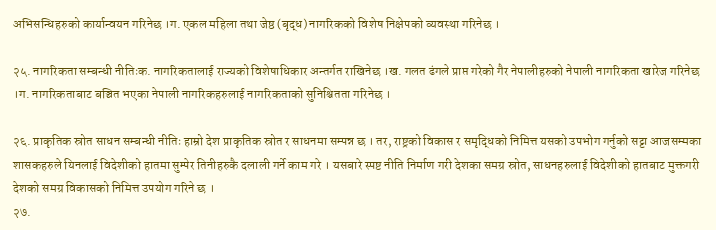अभिसन्धिहरुको कार्यान्वयन गरिनेछ ।ग. एकल महिला तथा जेष्ठ (बृद्ध) नागरिकको विशेष निक्षेपको व्यवस्था गरिनेछ ।

२५. नागरिकता सम्बन्धी नीतिःक. नागरिकतालाई राज्यको विशेषाधिकार अन्तर्गत राखिनेछ ।ख. गलत ढंगले प्राप्त गरेको गैर नेपालीहरुको नेपाली नागरिकता खारेज गरिनेछ ।ग. नागरिकताबाट बञ्चित भएका नेपाली नागरिकहरुलाई नागरिकताको सुनिश्चितता गरिनेछ ।

२६. प्राकृतिक स्रोत साधन सम्बन्धी नीतिः हाम्रो देश प्राकृतिक स्रोत र साधनमा सम्पन्न छ । तर, राष्ट्रको विकास र समृद्धिको निमित्त यसको उपभोग गर्नुको सट्टा आजसम्मका शासकहरुले यिनलाई विदेशीको हातमा सुम्पेर तिनीहरुकै दलाली गर्ने काम गरे । यसबारे स्पष्ट नीति निर्माण गरी देशका समग्र स्रोत, साधनहरुलाई विदेशीको हातबाट मुक्तगरी देशको समग्र विकासको निमित्त उपयोग गरिने छ ।
२७.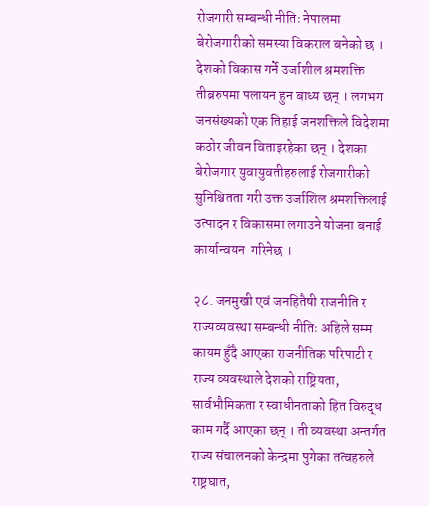रोजगारी सम्बन्धी नीतिः नेपालमा बेरोजगारीको समस्या विकराल बनेको छ । देशको विकास गर्ने उर्जाशील श्रमशक्ति तीब्ररुपमा पलायन हुन बाध्य छन् । लगभग जनसंख्यको एक तिहाई जनशक्तिले विदेशमा कठोर जीवन विताइरहेका छन् । देशका बेरोजगार युवायुवतीहरुलाई रोजगारीको सुनिश्चितता गरी उक्त उर्जाशिल श्रमशक्तिलाई उत्पादन र विकासमा लगाउने योजना बनाई कार्यान्वयन  गरिनेछ ।

२८. जनमुखी एवं जनहितैषी राजनीति र राज्यव्यवस्था सम्बन्धी नीतिः अहिले सम्म कायम हुँदै आएका राजनीतिक परिपाटी र राज्य व्यवस्थाले देशको राष्ट्रियता, सार्वभौमिकता र स्वाधीनताको हित विरुद्ध काम गर्दै आएका छन् । ती व्यवस्था अन्तर्गत राज्य संचालनको केन्द्रमा पुगेका तत्वहरुले राष्ट्रघात,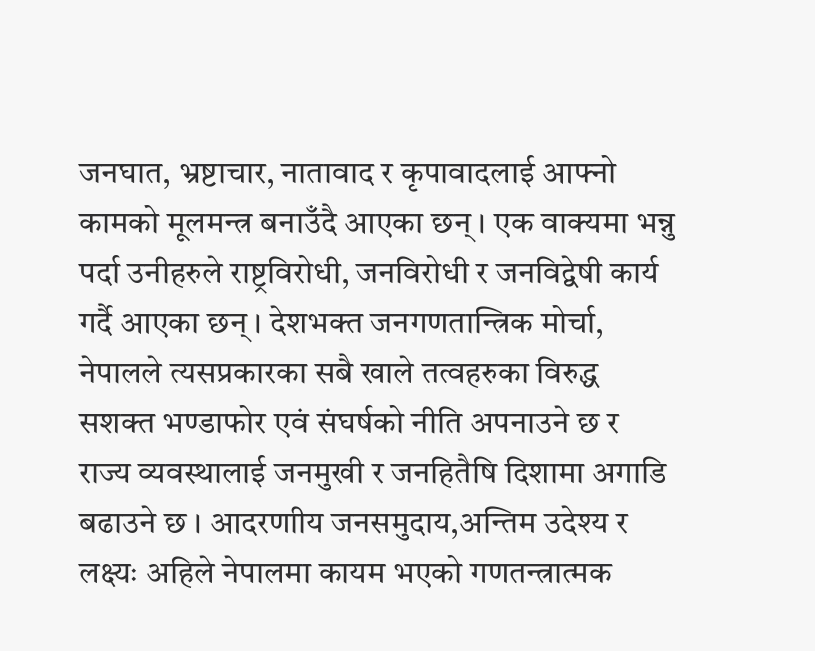जनघात, भ्रष्टाचार, नातावाद र कृपावादलाई आफ्नो कामको मूलमन्त्र बनाउँदै आएका छन् । एक वाक्यमा भन्नु पर्दा उनीहरुले राष्ट्रविरोधी, जनविरोधी र जनविद्वेषी कार्य गर्दै आएका छन् । देशभक्त जनगणतान्त्रिक मोर्चा, नेपालले त्यसप्रकारका सबै खाले तत्वहरुका विरुद्ध सशक्त भण्डाफोर एवं संघर्षको नीति अपनाउने छ र राज्य व्यवस्थालाई जनमुखी र जनहितैषि दिशामा अगाडि बढाउने छ । आदरणाीय जनसमुदाय,अन्तिम उदेश्य र लक्ष्यः अहिले नेपालमा कायम भएको गणतन्त्रात्मक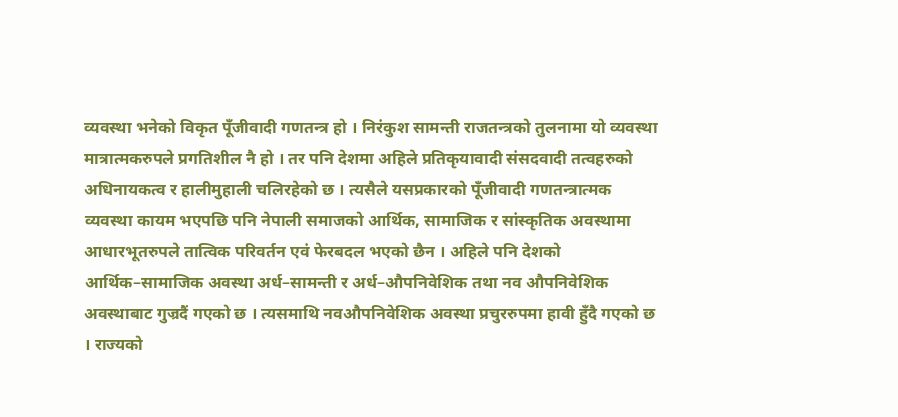व्यवस्था भनेको विकृत पूँजीवादी गणतन्त्र हो । निरंकुश सामन्ती राजतन्त्रको तुलनामा यो व्यवस्था मात्रात्मकरुपले प्रगतिशील नै हो । तर पनि देशमा अहिले प्रतिकृयावादी संसदवादी तत्वहरुको अधिनायकत्व र हालीमुहाली चलिरहेको छ । त्यसैले यसप्रकारको पूँजीवादी गणतन्त्रात्मक व्यवस्था कायम भएपछि पनि नेपाली समाजको आर्थिक, सामाजिक र सांस्कृतिक अवस्थामा आधारभूतरुपले तात्विक परिवर्तन एवं फेरबदल भएको छैन । अहिले पनि देशको आर्थिक–सामाजिक अवस्था अर्ध–सामन्ती र अर्ध–औपनिवेशिक तथा नव औपनिवेशिक अवस्थाबाट गुज्रदैं गएको छ । त्यसमाथि नवऔपनिवेशिक अवस्था प्रचुररुपमा हावी हुँदै गएको छ । राज्यको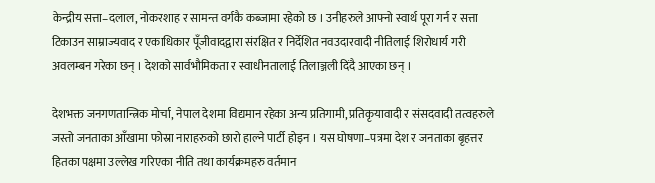केन्द्रीय सत्ता–दलाल, नोकरशाह र सामन्त वर्गकै कब्जामा रहेको छ । उनीहरुले आफ्नो स्वार्थ पूरा गर्न र सत्ता टिकाउन साम्राज्यवाद र एकाधिकार पूँजीवादद्वारा संरक्षित र निर्देशित नवउदारवादी नीतिलाई शिरोधार्य गरी अवलम्बन गरेका छन् । देशको सार्वभौमिकता र स्वाधीनतालाई तिलाञ्जली दिंदै आएका छन् ।

देशभक्त जनगणतान्त्रिक मोर्चा, नेपाल देशमा विद्यमान रहेका अन्य प्रतिगामी, प्रतिकृयावादी र संसदवादी तत्वहरुले जस्तो जनताका आँखामा फोस्रा नाराहरुको छारो हाल्ने पार्टी होइन । यस घोषणा–पत्रमा देश र जनताका बृहत्तर हितका पक्षमा उल्लेख गरिएका नीति तथा कार्यक्रमहरु वर्तमान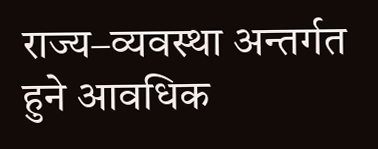राज्य–व्यवस्था अन्तर्गत हुने आवधिक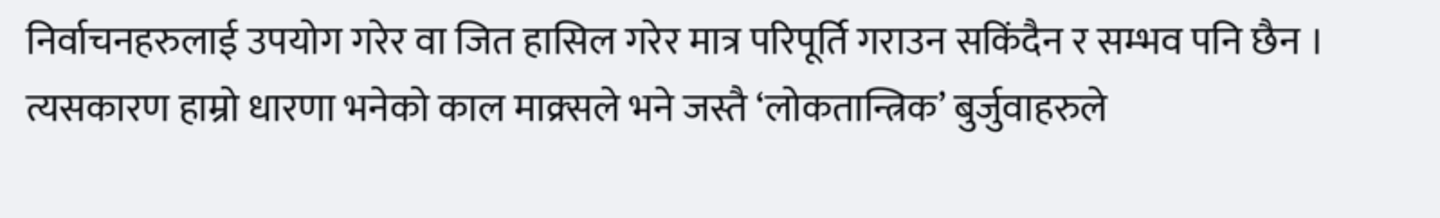निर्वाचनहरुलाई उपयोग गरेर वा जित हासिल गरेर मात्र परिपूर्ति गराउन सकिंदैन र सम्भव पनि छैन । त्यसकारण हाम्रो धारणा भनेको काल माक्र्सले भने जस्तै ‘लोकतान्त्रिक’ बुर्जुवाहरुले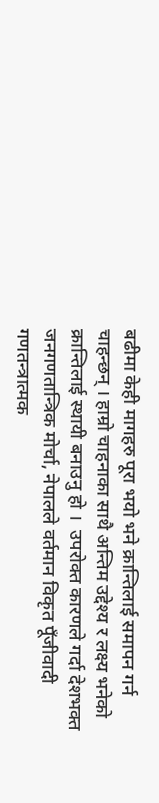बढीमा केही मागहरु पूरा भयो भने क्रान्तिलाई समापन गर्न चाहन्छन् । हाम्रो चाहनाका साथै अन्तिम उद्देश्य र लक्ष्य भनेको क्रान्तिलाई स्थायी बनाउनु हो ।  उपरोक्त कारणले गर्दा देशभक्त जनगणतान्त्रिक मोर्चा, नेपालले वर्तमान विकृत पूँजीवादी गणतन्त्रात्मक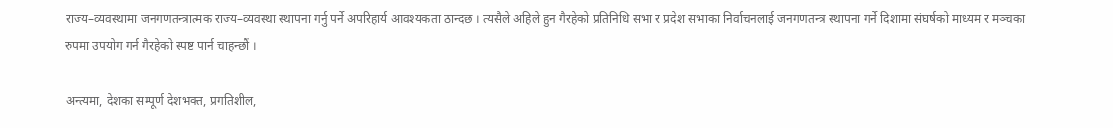राज्य–व्यवस्थामा जनगणतन्त्रात्मक राज्य–व्यवस्था स्थापना गर्नु पर्ने अपरिहार्य आवश्यकता ठान्दछ । त्यसैले अहिले हुन गैरहेको प्रतिनिधि सभा र प्रदेश सभाका निर्वाचनलाई जनगणतन्त्र स्थापना गर्ने दिशामा संघर्षको माध्यम र मञ्चका रुपमा उपयोग गर्न गैरहेको स्पष्ट पार्न चाहन्छौं ।

अन्त्यमा, देशका सम्पूर्ण देशभक्त, प्रगतिशील,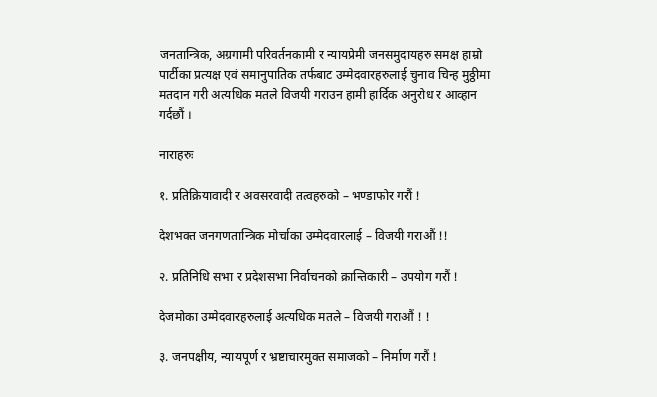जनतान्त्रिक, अग्रगामी परिवर्तनकामी र न्यायप्रेमी जनसमुदायहरु समक्ष हाम्रो पार्टीका प्रत्यक्ष एवं समानुपातिक तर्फबाट उम्मेदवारहरुलाई चुनाव चिन्ह मुठ्ठीमा मतदान गरी अत्यधिक मतले विजयी गराउन हामी हार्दिक अनुरोध र आव्हान गर्दछौं ।

नाराहरुः

१. प्रतिक्रियावादी र अवसरवादी तत्वहरुको – भण्डाफोर गरौं !

देशभक्त जनगणतान्त्रिक मोर्चाका उम्मेदवारलाई – विजयी गराऔं !!

२. प्रतिनिधि सभा र प्रदेशसभा निर्वाचनको क्रान्तिकारी – उपयोग गरौं !

देजमोका उम्मेदवारहरुलाई अत्यधिक मतले – विजयी गराऔं ! !

३. जनपक्षीय, न्यायपूर्ण र भ्रष्टाचारमुक्त समाजको – निर्माण गरौं !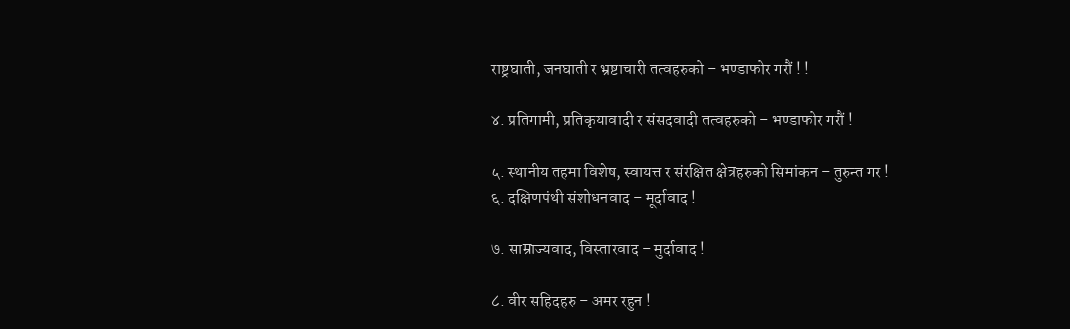राष्ट्रघाती, जनघाती र भ्रष्टाचारी तत्वहरुको – भण्डाफोर गरौं ! !

४. प्रतिगामी, प्रतिकृयावादी र संसदवादी तत्वहरुको – भण्डाफोर गरौं !

५. स्थानीय तहमा विशेष, स्वायत्त र संरक्षित क्षेत्रहरुको सिमांकन – तुरुन्त गर !
६. दक्षिणपंथी संशोधनवाद – मूर्दावाद !

७. साम्राज्यवाद, विस्तारवाद – मुर्दावाद !

८. वीर सहिदहरु – अमर रहुन !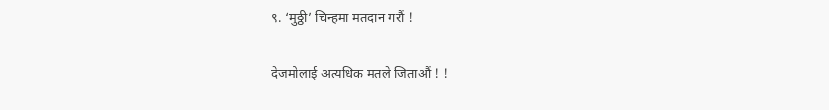९. ‘मुठ्ठी’ चिन्हमा मतदान गरौं !

देजमोलाई अत्यधिक मतले जिताऔं ! !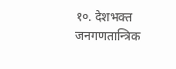१०. देशभक्त जनगणतान्त्रिक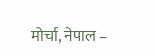मोर्चा, नेपाल –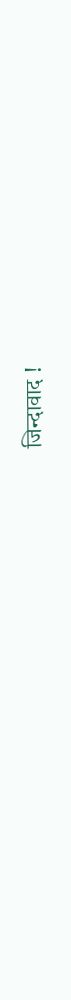जिन्दावाद !